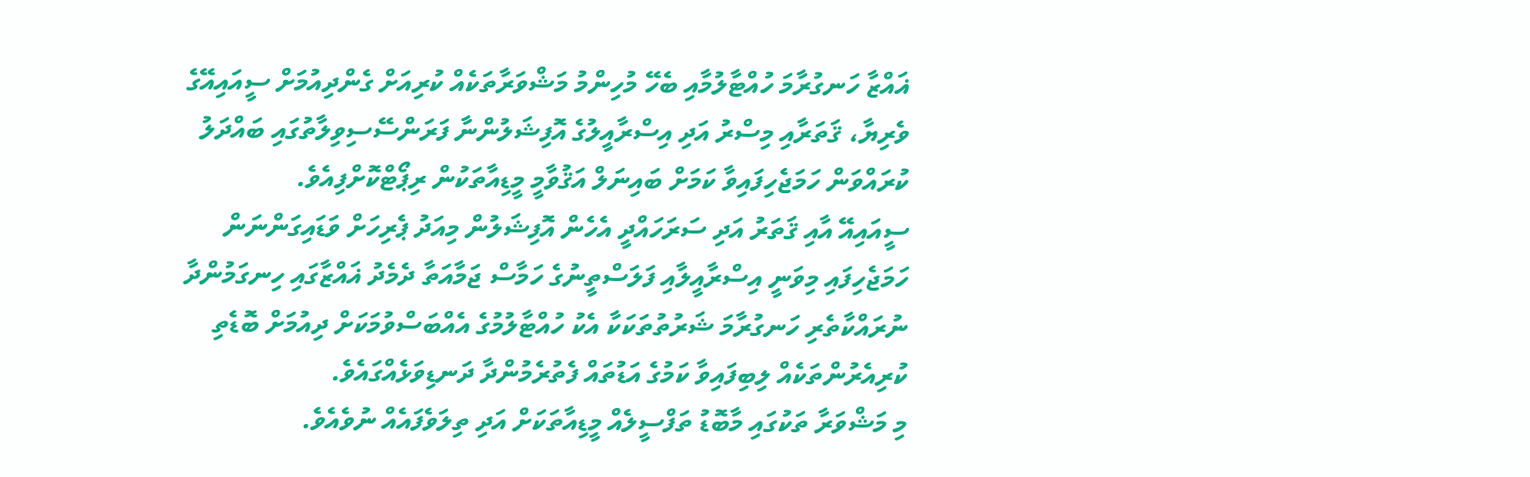ޣައްޒާ ހަނގުރާމަ ހުއްޓާލުމާއި ބެހޭ މުހިންމު މަޝްވަރާތަކެއް ކުރިއަށް ގެންދިއުމަށް ސީއައިއޭގެ ވެރިޔާ، ޤަތަރާއި މިސްރު އަދި އިސްރާއީލުގެ އޮފިޝަލުންނާ ފަރަންސޭސިވިލާތުގައި ބައްދަލު ކުރައްވަން ހަމަޖެހިފައިވާ ކަމަށް ބައިނަލް އަޤުވާމީ މީޑިއާތަކުން ރިޕޯޓްކޮށްފިއެވެ.
ސީއައިއޭ އާއި ޤަތަރު އަދި ސަރަހައްދީ އެހެން އޮފިޝަލުން މިއަދު ޕެރިހަށް ވަޑައިގަންނަން ހަމަޖެހިފައި މިވަނީ އިސްރާއީލާއި ފަލަސްތީނުގެ ހަމާސް ޖަމާއަތާ ދެމެދު ޣައްޒާގައި ހިނގަމުންދާ ނުރައްކާތެރި ހަނގުރާމަ ޝަރުތުތަކަކާ އެކު ހުއްޓާލުމުގެ އެއްބަސްވުމަކަށް ދިއުމަށް ބޮޑެތި ކުރިއެރުންތަކެއް ލިބިފައިވާ ކަމުގެ އަޑުތައް ފެތުރެމުންދާ ދަނޑިވަޅެއްގައެވެ.
މި މަޝްވަރާ ތަކުގައި މާބޮޑު ތަފްސީލެއް މީޑިއާތަކަށް އަދި ތިލަވެފައެއް ނުވެއެވެ.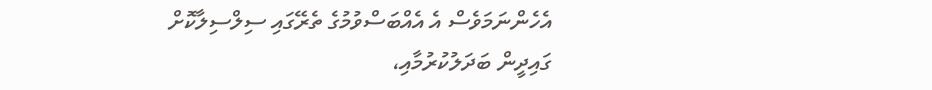އެހެންނަމަވެސް އެ އެއްބަސްވުމުގެ ތެރޭގައި ސިލްސިލާކޮށް ގައިދީން ބަދަލުކުރުމާއި،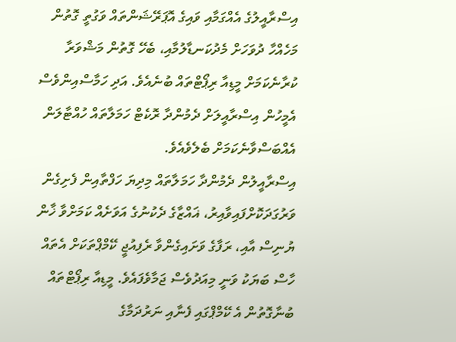އިސްރާއީލުގެ އެއްގަމާއި ވައިގެ އޮޕަރޭޝަންތައް ވަގުތީ ގޮތުން މަހެއްހާ ދުވަހަށް މެދުކަނޑާލުމާއި، ބެހޭ ގޮތުން މަޝްވަރާ ކުރާނެކަމަށް މީޑިއާ ރިޕޯޓްތައް ބުނެއެވެ. އަދި ހަމާސްއިންވެސް އެމީހުން އިސްރާއީލަށް ދެމުންދާ ރޮކެޓް ހަމަލާތައް ހުއްޓާލަން އެއްބަސްވާނެކަމަށް ބެލެވެއެވެ.
އިސްރާއީލުން ދެމުންދާ ހަމަލާތައް މިދިޔަ ހަފްތާއިން ފެށިގެން ވަރުގަދަކޮށްފައިވާއިރު، ޣައްޒާގެ ދެކުނުގެ އަވަށެއް ކަމަށްވާ ޚާން ޔުނިސް އާއި، ރަފާގެ ވަށައިގެންވާ ރެފިއުޖީ ކޭމްޕްތަކަށް އެތައް ހާސް ބަޔަކު ވަނީ މިއަދުވެސް ޖަމާވެފައެވެ. މީޑިއާ ރިޕޯޓްތައް ބުނާގޮތުން އެ ކޭމްޕްގައި ފެނާއި ނަރުދަމާގެ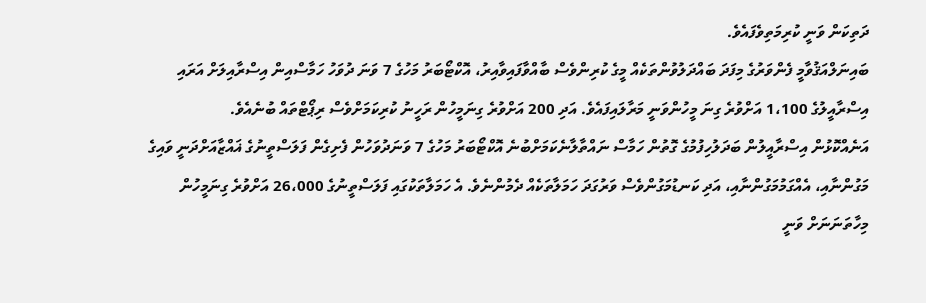ދަތިކަން ވަނީ ކުރިމަތިވެފައެވެ.
ބައިނަލްއަޤުވާމީ ފެންވަރުގެ މިފަދަ ބައްދަލުވުންތަކެއް މީގެ ކުރިންވެސް ބާއްވާފައިވާއިރު، އޮކްޓޯބަރު މަހުގެ 7 ވަނަ ދުވަހު ހަމާސްއިން އިސްރާއިލަށް އަރައި އިސްރާއީލުގެ 1،100 އަށްވުރެ ގިނަ މީހުންވަނީ މަރާލައިފައެވެ. އަދި 200 އަށްވުރެ ގިނަމީހުން ރަހީނު ކުރިކަމަށްވެސް ރިޕޯޓްތައް ބުނެއެވެ.
އަނެއްކޮޅުން އިސްރާއީލުން ބަދަލުހިފުމުގެ ގޮތުން ހަމާސް ނައްތާލާނެކަމަށްބުނެ އޮކްޓޯބަރު މަހުގެ 7 ވަނަދުވަހުން ފެށިގެން ފަލަސްތީނުގެ ޣައްޒާއަށްދަނީ ވައިގެ މަގުންނާއި، އެއްގަމުމަގުންނާއި، އަދި ކަނޑުމަގުންވެސް ވަރުގަދަ ހަމަލާތަކެއް ދެމުންނެވެ. އެ ހަމަލާތަކުގައި ފަލަސްތީނުގެ 26،000 އަށްވުރެ ގިނަމީހުން މިހާތަނަނަށް ވަނީ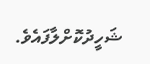ޝަހީދުކޮށްލާފައެވެ.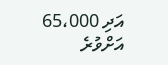އަދި 65،000 އަށްވުރެ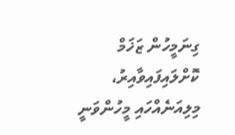ގިނަމީހުން ޒަޚަމް ކޮށްލައިފައިވާއިރު، މިލިއަނެއްހައި މީހުންވަނީ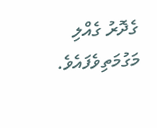ގެދޮރު ގެއްލި މަގުމަތިވެފައެވެ.